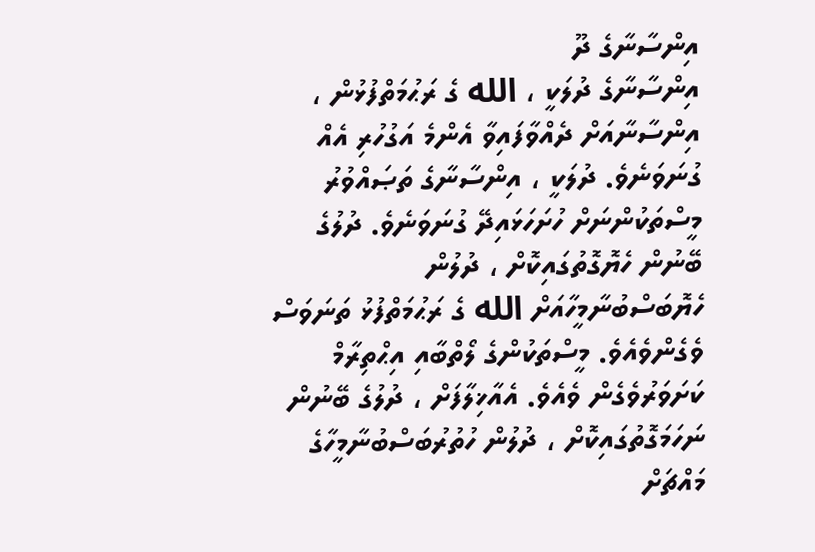އިންސާނާގެ ދޫ
އިންސާނާގެ ދުލަކީ ، الله ގެ ރަޙުމަތްފުޅުން ، އިންސާނާއަށް ދެއްވާފައިވާ އެންމެ އަގުހުރި އެއް ގުނަވަނެވެ. ދުލަކީ ، އިންސާނާގެ ތަޞައްވުރު މީސްތަކުންނަށް ހުށަހަޅައިދޭ ގުނަވަނެވެ. ދުލުގެ ބޭނުން ހެޔޮގޮތުގައިކޮށް ، ދުލުން ހެޔޮބަސްބުނާމީހާއަށް الله ގެ ރަޙުމަތްފުޅު ތަނަވަސް ވެގެންވެއެވެ. މީސްތަކުންގެ ލޯތްބާއި އިޙްތިރާމް ކަށަވަރުވެގެން ވެއެވެ. އެއާޚިލާފަށް ، ދުލުގެ ބޭނުން ނަހަމަގޮތުގައިކޮށް ، ދުލުން ހުތުރުބަސްބުނާމީހާގެ މައްޗަށް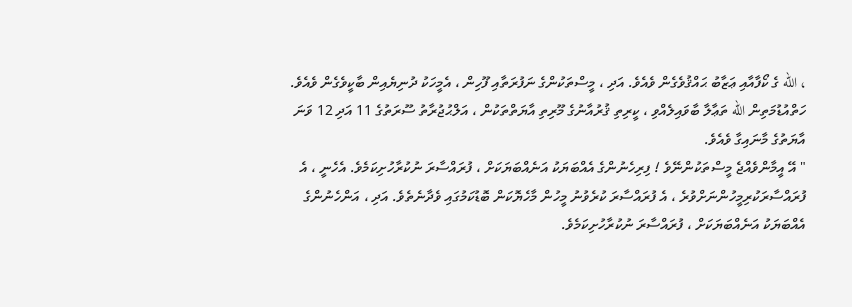، الله ގެ ކޯފާއާއި ޢަޒާބު ޙައްޤުވެގެން ވެއެވެ. އަދި ، މީސްތަކުންގެ ނަފުރަތާއި ފޫހިން ، އެމީހަކު ދުނިޔެއިން ބާކީވެގެން ވެއެވެ.
ހަތްއުޑުމަތިން الله ތަޢާލާ ބާވައިލެއްވި ، ކީރިތި ޤުރުއާނުގެ މޫރިތި އާޔަތްތަކުން ، އަލްޙުޖުރާތު ސޫރަތުގެ 11 އަދި 12 ވަނަ އާޔަތުގެ މާނައިގާ ވެއެވެ.
" އޭ އީމާންވެއްޖެ މީސްތަކުންނޭވެ ! ފިރިހެނުންގެ އެއްބަޔަކު އަނެއްބަޔަކަށް ، ފުރައްސާރަ ނުކުރާހުށިކަމެވެ. އެހެނީ ، އެ ފުރައްސާރަކުރިމީހުންނަށްވުރެ ، އެ ފުރައްސާރަ ކުރެވުނު މީހުން މާހެޔޮކަން ބޮޑުކަމުގައި ވެދާނެތެވެ. އަދި ، އަންހެނުންގެ އެއްބަޔަކު އަނެއްބަޔަކަށް ، ފުރައްސާރަ ނުކުރާހުށިކަމެވެ.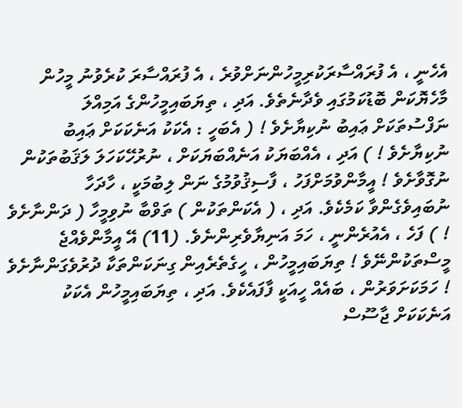އެހެނީ ، އެ ފުރައްސާރަކުރިމީހުންނަށްވުރެ ، އެ ފުރައްސާރަ ކުރެވުނު މީހުން މާހެޔޮކަން ބޮޑުކަމުގައި ވެދާނެތެވެ. އަދި ، ތިޔަބައިމީހުންގެ އަމިއްލަ ނަފްސުތަކަށް ޢައިބު ނުކިޔާށެވެ ! ( އެބަހީ : އެކަކު އަނެކަކަށް ޢައިބު ނުކިޔާށެވެ ! ) އަދި ، އެއްބަޔަކު އަނެއްބަޔަކަށް ، ނުރުހޭކަހަލަ ލަޤަބުތަކުން ނުގޮވާށެވެ ! އީމާންވުމަށްފަހު ، ފާސިޤުވުމުގެ ނަން ލިބުމަކީ ، ހާދަހާ ނުބައިވެގެންވާ ކަމެކެވެ. އަދި ، ( އެކަންތަކުން ) ތަވްބާ ނުވިމީހާ ( ދަންނާށެވެ ! ) ފަހެ ، އެއުރެންނީ ، ހަމަ އަނިޔާވެރިންނެވެ. (11) އޭ އީމާންވެއްޖެ މީސްތަކުންނޭވެ ! ތިޔަބައިމީހުން ، ހީގެތެރެއިން ގިނަކަންތަކާ ދުރުވެގަންނާށެވެ ! ހަމަކަށަވަރުން ، ބައެއް ހީއަކީ ފާފައެކެވެ. އަދި ، ތިޔަބައިމީހުން އެކަކު އަނެކަކަށް ޖާސޫސް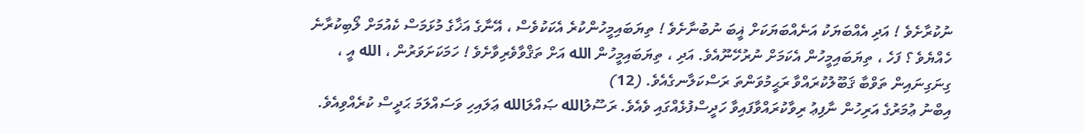ނުކުރާށެވެ ! އަދި އެއްބަޔަކު އަނެއްބަޔަކަށް ޣީބަ ނުބުނާށެވެ ! ތިޔަބައިމީހުންކުރެ އެކަކުވެސް ، އޭނާގެ އަޚާގެ މުޅަމަސް ކެއުމަށް ލޯބިކުރާނެ ހެއްޔެވެ ؟ ފަހެ ، ތިޔަބައިމީހުން އެކަމަށް ނުރުހޭނޫއެވެ. އަދި ، ތިޔަބައިމީހުން الله އަށް ތަޤްވާވެރިވާށެވެ ! ހަމަކަށަވަރުން ، الله އީ ، ގިނަގިނައިން ތަވްބާ ޤަބޫލުކުރައްވާ ރަޙީމުވަންތަ ރަސްކަލާނގެއެވެ. (12)
އިބްނު ޢުމަރުގެ އަރިހުން ނާފިޢު ރިވާކުރައްވާފައިވާ ހަދީސްފުޅެއްގައި ވެއެވެ. ރަސޫލުالله ޞައްލަالله ޢަލައިހި ވަސައްލަމަ ޙަދީސް ކުރެއްވިއެވެ.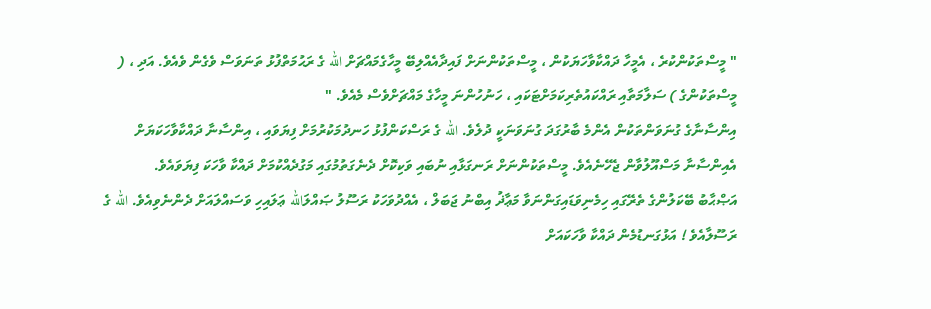" މީސްތަކުންކުރެ ، އެމީހާ ދައްކާވާހަޔަކުން ، މީސްތަކުންނަށް ފައިދާއެއްލިބޭ މީހާގެމައްޗަށް الله ގެ ރަޙުމަތްފުޅު ތަނަވަސް ވެގެން ވެއެވެ. އަދި ، ( މީސްތަކުންގެ ) ސަލާމަތާއި ރައްކައުތެރިކަމަށްޓަކައި ، ހަނުހުންނަ މީހާގެ މައްޗަށްވެސް މެއެވެ. "
އިންސާނާގެ ގުނަވަންތަކުން އެންމެ ބާރުގަދަ ގުނަވަނަކީ ދުލެވެ. الله ގެ ރަސްކަންފުޅު ހަނދުމަކުރުމަށް ފިޔަވައި ، އިންސާނާ ދައްކާވާހަކަޔަށް އެއިންސާނާ މަސްއޫލުވާން ޖެހޭނެއެވެ. މީސްތަކުންނަށް ރަނގަޅާއި ނުބައި ވަކިކޮށް ދެނެގަތުމުގައި މަގުދެއްކުމަށް ދައްކާ ވާހަކަ ފިޔަވައެވެ.
އަޞްޙާބު ބޭކަލުންގެ ތެރޭގައި ހިމެނިވަޑައިގަންނަވާ މަޢާޛު އިބްނު ޖަބަލް ، އެއްދުވަހަކު ރަސޫލު ޞައްލަالله ޢަލައިހި ވަސައްލައަށް ދެންނެވިއެވެ. الله ގެ ރަސޫލާއެވެ ! އަޅުގަނޑުމެން ދައްކާ ވާހަކައަށް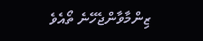ޒިންމާވާންޖެހޭނެ ތޯއެވެ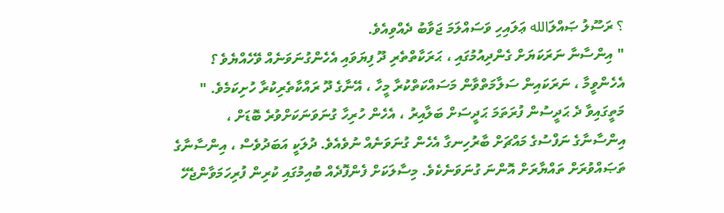؟ ރަސޫލު ޞައްލަالله ޢަލައިހި ވަސައްލަމަ ޖަވާބު ދެއްވިއެވެ.
" އިންސާނާ ނަރަކަޔަށް ގެންދިއުމުގައި ، ޙަރަކާތްތެރި ދޫ ފިޔަވައި އެހެންގުނަވަނެއް ވޭހެއްޔެވެ ؟ އެހެންވީމާ ، ނަރަކައިން ސަލާމަތްވާން މަސައްކަތްކުރާ މީހާ ، އޭނާގެ ދޫ ރައްކާތެރިކުރާ ހުށިކަމެވެ. "
މަތީގައިވާ ދެ ޙަދީސުން ފުރަތަމަ ޙަދީސަށް ބަލާއިރު ، އެހެން ހުރިހާ ގުނަވަނަކަށްވުރެ ބޮޑަށް ، އިންސާނާގެ ނަފްސުގެ މައްޗަށް ބާރުހިނގާ އެހެން ގުނަވަނެއް ނުވެއެވެ. ދުލަކީ އަބަދުވެސް ، އިންސާނާގެ ތަޞައްވުރަށް ތައްޔާރަށް އޮންނަ ގުނަވަނެކެވެ. މިސާލަކަށް ފެންފޮދެއް ބުއިމުގައި ކުރިން ފުރިހަމަވާންޖެހޭ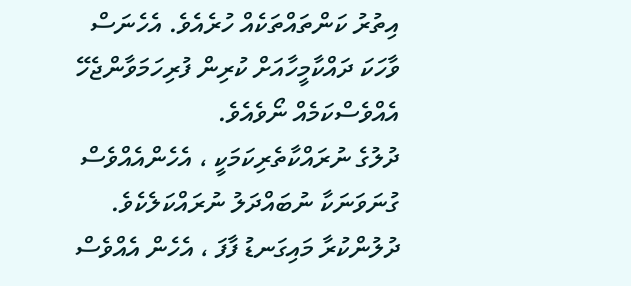އިތުރު ކަންތައްތަކެއް ހުރެއެވެ. އެހެނަސް ވާހަކަ ދައްކާމީހާއަށް ކުރިން ފުރިހަމަވާންޖެހޭ އެއްވެސްކަމެއް ނޯވެއެވެ.
ދުލުގެ ނުރައްކާތެރިކަމަކީ ، އެހެންއެއްވެސް ގުނަވަނަކާ ނުބައްދަލު ނުރައްކަލެކެވެ. ދުލުންކުރާ މައިގަނޑު ފާފަ ، އެހެން އެއްވެސް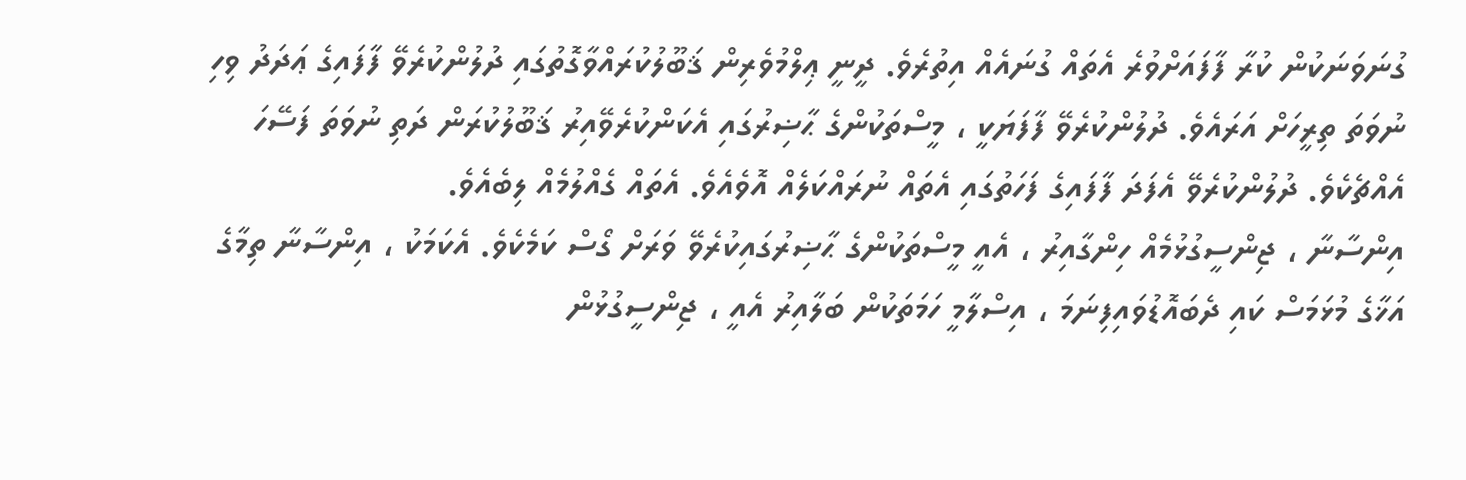ގުނަވަނަކުން ކުރާ ފާފައަށްވުރެ އެތައް ގުނައެއް އިތުރެވެ. ދީނީ ޢިލްމުވެރިން ޤަބޫލުކުރައްވާގޮތުގައި ދުލުންކުރެވޭ ފާފައިގެ ޢަދަދު ވިހި ނުވަތަ ތިރީހަށް އަރައެވެ. ދުލުންކުރެވޭ ފާފަޔަކީ ، މީސްތަކުންގެ ޙާޟިރުގައި އެކަންކުރެވޭއިރު ޤަބޫލުކުރަން ދަތި ނުވަތަ ފަސޭހަ އެއްޗެކެވެ. ދުލުންކުރެވޭ އެފަދަ ފާފައިގެ ފަހަތުގައި އެތައް ނުރައްކަލެއް އޮވެއެވެ. އެތައް ގެއްލުމެއް ލިބެއެވެ.
އިންސާނާ ، ޖިންސީގުޅުމެއް ހިންގާއިރު ، އެއީ މީސްތަކުންގެ ޙާޟިރުގައިކުރެވޭ ވަރަށް ގޯސް ކަމެކެވެ. އެކަމަކު ، އިންސާނާ ތިމާގެ އަޚާގެ މުޅަމަސް ކައި ދެބައޮޑުވައިފިނަމަ ، އިސްލާމީ ހަމަތަކުން ބަލާއިރު އެއީ ، ޖިންސީގުޅުން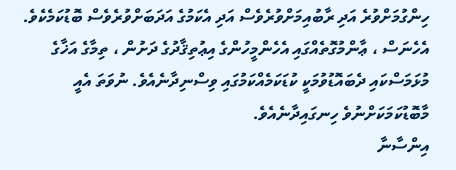ހިންގުމަށްވުރެ އަދި ރާބުއިމަށްވުރެވެސް އަދި އެކަމުގެ އަދަބަށްވުރެވެސް ބޮޑުކަމެކެވެ. އެހެނަސް ، ޢާންމުގޮތެއްގައި އެހެންމީހުންގެ އިޢުތިޤާދުގެ ދަށުން ، ތިމާގެ އަޚާގެ މުޅަމަސްކައި ދެބައޮޑުވުމަކީ ކުޑަކަމެއްކަމުގައި ވިސްނިދާނެއެވެ. ނުވަތަ އެއީ މާބޮޑުކަމަކަށްނުވެ ހިނގައިދާނެއެވެ.
އިންސާނާ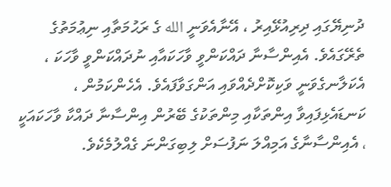ދުނިޔޭގައި ދިރިއުޅޭއިރު ، އޭނާއެވަނީ الله ގެ ރަޙުމަތާއި ނިޢުމަތުގެ ތެރޭގައެވެ. އެއިންސާނާ ދައްކަންވީ ވާހަކައާއި ނުދައްކަންވީ ވާހަކަ ، އެކަލާނގެވަނީ ވަކިކޮށްދެއްވައި އަންގަވާފައެވެ. އެހެންކަމުން ، ކަނޑައެޅިފައިވާ އިންތަކާއި މިންތަކުގެ ބޭރުން އިންސާނާ ދައްކާ ވާހަކައަކީ ، އެއިންސާނާގެ އަމިއްލަ ނަފުސަށް ލިބިގަންނަ ގެއްލުމެކެވެ.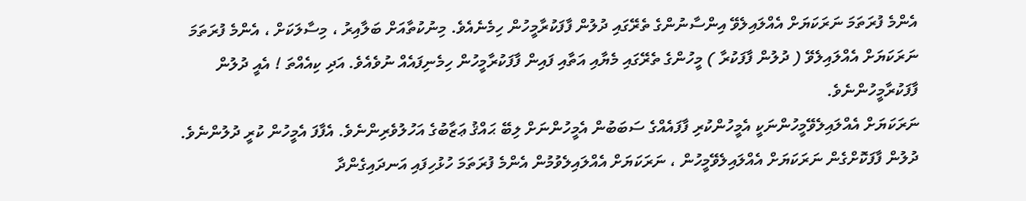އެންމެ ފުރަތަމަ ނަރަކަޔަށް އެއްލައިލެވޭ އިންސާނުންގެ ތެރޭގައި ދުލުން ފާފަކުރާމީހުން ހިމެނެއެވެ. މިނުކުތާއަށް ބަލާއިރު ، މިސާލަކަށް ، އެންމެ ފުރަތަމަ ނަރަކަޔަށް އެއްލައިލެވޭ ( ދުލުން ފާފަކުރާ ) މީހުންގެ ތެރޭގައި މެޔާއި އަތާއި ފައިން ފާފަކުރާމީހުން ހިމެނިފައެއް ނުވެއެވެ. އަދި ކިއެއްތަ ! އެއީ ދުލުން ފާފަކުރާމީހުންނެވެ.
ނަރަކަޔަށް އެއްލައިލެވޭމީހުންނަކީ އެމީހުންކުރި ފާފައެއްގެ ސަބަބުން އެމީހުންނަށް ލިބޭ ޙައްޤު ޢަޒާބުގެ އަހުލުވެރިންނެވެ. އެފާފަ އެމީހުން ކުރީ ދުލުންނެވެ. ދުލުން ފާފަކޮށްގެން ނަރަކަޔަށް އެއްލައިލެވޭމީހުން ، ނަރަކަޔަށް އެއްލައިލެވުމުން އެންމެ ފުރަތަމަ ހުޅުހިފައި އަނދައިގެންދާ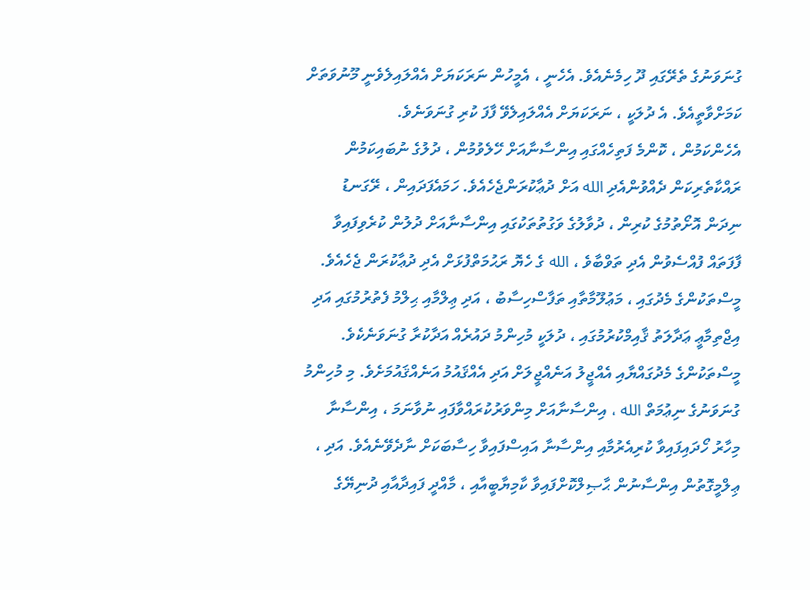ގުނަވަނުގެ ތެރޭގައި ދޫ ހިމެނެއެވެ. އެހެނީ ، އެމީހުން ނަރަކަޔަށް އެއްލައިލެވެނީ މޫނުވަތަށް ކަމަށްވާތީއެވެ. އެ ދުލަކީ ، ނަރަކަޔަށް އެއްލައިލެވޭ ފާފަ ކުރި ގުނަވަނެވެ.
އެހެންކަމުން ، ކޮންމެ ފަތިހެއްގައި އިންސާނާއަށް ހޭލެވުމުން ، ދުލުގެ ނުބައިކަމުން ރައްކާތެރިކަން ދެއްވުންއެދި الله އަށް ދުޢާކުރަންޖެހެއެވެ. ހަމައެފަދައިން ، ރޭގަނޑު ނިދަން އޮށޯތުމުގެ ކުރިން ، ދުވާލުގެ ވަގުތުތަކުގައި އިންސާނާއަށް ދުލުން ކުރެވިފައިވާ ފާފަތައް ފުއްސެވުން އެދި ތަވްބާވެ ، الله ގެ ހެޔޮ ރަޙުމަތްފުޅަށް އެދި ދުޢާކުރަން ޖެހެއެވެ.
މީސްތަކުންގެ މެދުގައި ، މަޢުލޫމާތާއި ތަފާސްހިސާބު ، އަދި ޢިލްމާއި ޙިލްމު ފެތުރުމުގައި އަދި އިޖްތިމާޢީ ޢަދާލަތު ޤާއިމްކުރުމުގައި ، ދުލަކީ މުހިންމު ދައުރެއް އަދާކުރާ ގުނަވަނެކެވެ. މީސްތަކުންގެ މެދުގައްޔާއި އެއްޖީލު އަނެއްޖީލަށް އަދި އެއްޤައުމު އަނެއްޤައުމަށެވެ. މި މުހިންމު ގުނަވަނުގެ ނިޢުމަތް الله ، އިންސާނާއަށް މިންވަރުކުރައްވާފައި ނުވާނަމަ ، އިންސާނާ މިހާރު ހޯދައިފައިވާ ކުރިއެރުމާއި އިންސާނާ އައިސްފައިވާ ހިސާބަކަށް ނާދެވޭނެއެވެ. އަދި ، ޢިލްމީގޮތުން އިންސާނުން ޙާޞިލްކޮށްފައިވާ ކާމިޔާބީއާއި ، މާއްދީ ފައިދާއާއި ދުނިޔޭގެ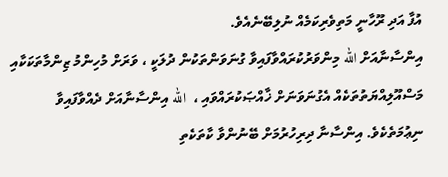އުފާ އަދި ރޫހާނީ މަތިވެރިކަމެއް ނުލިބޭނެއެވެ.
އިންސާނާއަށް الله މިންވަރުކުރައްވާފައިވާ ގުނަވަންތަކުން ދުލަކީ ، ވަރަށް މުހިންމު ޒިންމާތަކަކާއި މަސްއޫލިއްޔަތުތަކެއް އެގުނަވަނަށް ޚާއްޞަކުރައްވައި ،  الله އިންސާނާއަށް ދެއްވާފައިވާ ނިޢުމަތެކެވެ. އިންސާނާ ދިރިހުރުމަށް ބޭނުންވާ ކާތަކެތި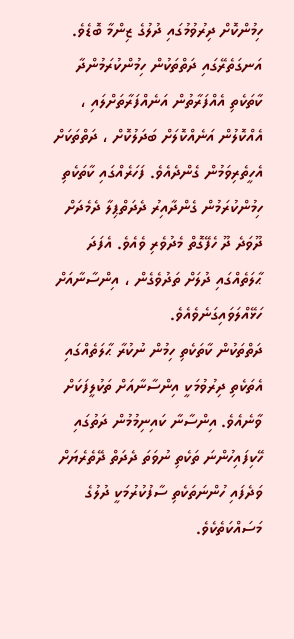ހިމުންކޮށް ދިރުވުމުގައި ދުލުގެ ޒިންމާ ބޮޑެވެ. އަނގަތެރޭގައި ދަތްތަކުން ހިމުންކުރަމުންދާ ކާތަކެތި އެއްފަރާތުން އަނެއްފަރާތަށްލައި ، އެއްކޮލުން އަނެއްކޮލަށް ބަދަލުކޮށް ، ދަތްތަކަށް އެހީތެރިވަމުން ގެންދެއެވެ. ފަހަރެއްގައި ކާތަކެތި ހިމުންކުރަމުން ގެންދާއިރު ދެދަތްޕިލާ ދެމެދަށް ދޫވަދެ ދޫ ހެފޭގޮތް މެދުވެރި ވެއެވެ. އެފަދަ ޙާލަތެއްގައި ދުލަށް ތަދުވެގެން ، އިންސާނާއަށް ހަޅޭއްލަވައިގަނެވެއެވެ.
ދަތްތަކުން ކާތަކެތި ހިމުން ނުކުރާ ޙާލަތެއްގައި އެތަކެތި ދިރުވުމަކީ އިންސާނާއަށް ތަކުލީފަކަށް ވާނެއެވެ. އިންސާނާ ކައިނިމުމުން ދަތުގައި ހޭކިފައިހުންނަ ތަކެތި ނުވަތަ ދެދަތް ދޭތެރެޔަށް ވަދެފައި ހުންނަތަކެތި ސާފުކުރުމަކީ ދުލުގެ މަސައްކަތެކެވެ.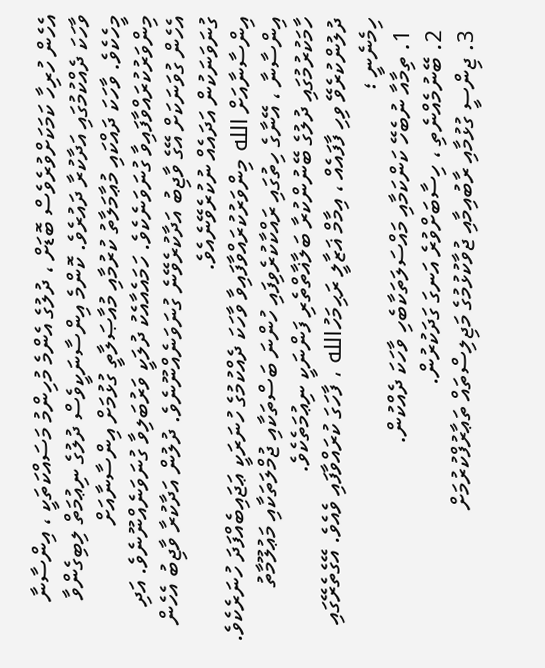އެހެން ހުރިހާ ކަމަކަށްވުރެވެސް ބޮޑަށް ، ދުލުގެ އެންމެ މުހިންމު މަސައްކަތަކީ ، އިންސާނާ ވާހަކަ ދެއްކުމުގައި އަދާކުރާ ދައުރެވެ. ކޮންމެ އިންސާނަކީވެސް ދުލުގެ ނިޢުމަތް ލިބިގެންވާ މީހެކެވެ. ވާހަކަ ދައްކައި މުޢާމަލާތު ކުރުމާއި މުއާޞަލާތީ ގުޅުމަށް އިންސާނާއަށް މިންވަރުކުރައްވާފައިވާ ގުނަވަނެކެވެ. ހަމައެއާއެކު ދުލަކީ ވަރުބަލިވާ ގުނަވަނެއްނޫނެވެ. އަދި އެހެން ގުވަނަކަށް އޭގެ ވާޖިބު އަދާކުރެވޭނެ ގުނަވަނެއްނޫނެވެ. ދުލުން އަދާކުރާ ވާޖިބު އެހެން ގުނަވަނަކުން އަދައެއް ނުކުރެވޭނެއެވެ.
އިންސާނާއަށް الله މިންވަރުކުރައްވާފައިވާ ވާހަކަ ދެއްކުމުގެ ހުނަރަކީ ޢަޖައިބެއްފަދަ ހުނަރެކެވެ. އިންސާނާ ، އޭނާގެ ހިތުގައި ރައްކާކުރެވިފައި ހުންނަ ބަސްތަކާއި ޖުމްލަތަކާއި މަޢުލޫމާތު ހާމަކުރުމުގައި ދުލުގެ ބޭނުންކުރާ ބަލާޣާތްތެރި ފަންނަކީ ނިޢުމަތެކެވެ.
ދުލުންކުރެވޭ ވިހި ފާފައެއް ، އިމާމް ޣަޒާލީ ރަޙިމަހުالله ، ފާހަގަ ކުރައްވާފައި ވެއެވެ. އޭގެތެރޭގައި ހިމެނެނީ ؛
  1. ތިމާއާ ނުބެހޭ ކަންކަމާއި މައްސަލަތަކާބެހި ވާހަކަ ދެއްކުން.
  2. ބޭނުމެއްނެތި ، ހިސާބަށްވުރެ އަނގަ ގަދަކުރުން.
  3. ޖިންސީ ގުޅުމާއި ރާބުއިމާއި ޖުވާކުޅުމުގެ މަޖިލިސްތައް ތަޢާރުފްކުރުމަށް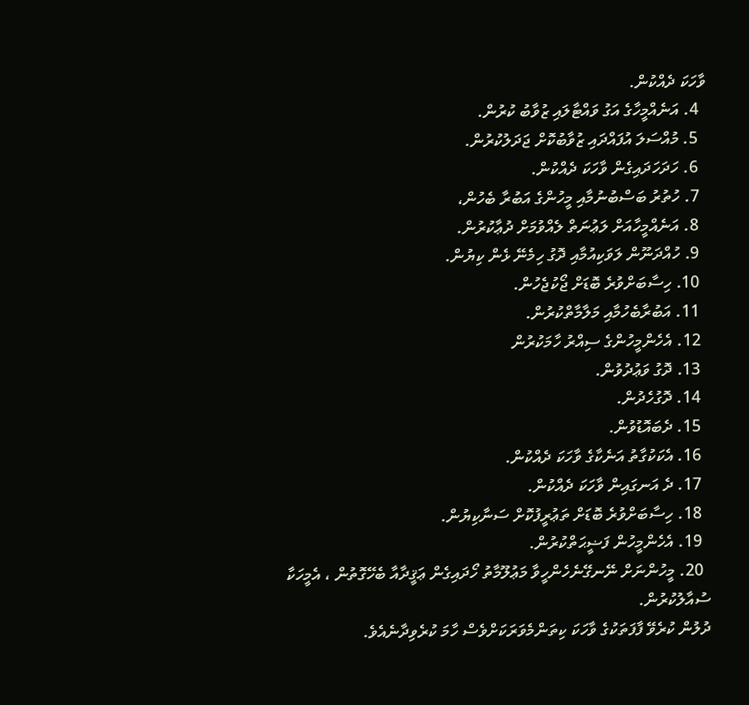ވާހަކަ ދެއްކުން.
  4. އަނެއްމީހާގެ އަގު ވައްޓާލައި ޒުވާބު ކުރުން.
  5. މުއްސަލަ އުފައްދައި ޒުވާބުކޮށް ޖަދަލުކުރުން.
  6. ހަދަހަދައިގެން ވާހަކަ ދެއްކުން.
  7. ހުތުރު ބަސްބުނުމާއި މީހުންގެ އަބުރާ ބެހުން،
  8. އަނެއްމީހާއަށް ލަޢުނަތް ލެއްވުމަށް ދުޢާކުރުން.
  9. ހުއްދަނޫން ލަވަކިއުމާއި ދޮގު ހިމެނޭ ޅެން ކިޔުން.
  10. ހިސާބަށްވުރެ ބޮޑަށް ޖޯކުޖެހުން.
  11. އަބުރާބެހުމާއި މަލާމާތްކުރުން.
  12. އެހެންމީހުންގެ ސިއްރު ހާމަކުރުން
  13. ދޮގު ވަޢުދުވުން.
  14. ދޮގުހެދުން.
  15. ދެބައޮޑުވުން.
  16. އެކަކުގާތު އަނެކާގެ ވާހަކަ ދެއްކުން.
  17. ދެ އަނގައިން ވާހަކަ ދެއްކުން.
  18. ހިސާބަށްވުރެ ބޮޑަށް ތަޢުރީފުކޮށް ސަނާކިޔުން.
  19. އެހެންމީހުން ފަޟީޙަތްކުރުން.
  20. މީހުންނަށް ނޭނގޭނެހެންހީވާ މަޢުލޫމާތު ހޯދައިގެން ޢަޤީދާއާ ބެހޭގޮތުން ، އެމީހަކާ ސުއާލުކުރުން.
ދުލުން ކުރެވޭ ފާފަތަކުގެ ވާހަކަ ކިތަންމެވަރަކަށްވެސް ހާމަ ކުރެވިދާނެއެވެ.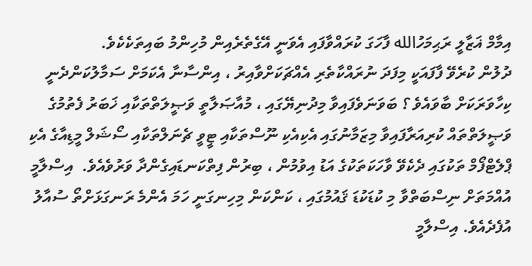އިމާމް ޣަޒާލީ ރަޙިމަހުالله ފާހަގަ ކުރައްވާފައި އެވަނީ އޭގެތެރެއިން މުހިންމު ބައިތަކެކެވެ.
ދުލުން ކުރެވޭ ފާފައަކީ މިފަދަ ނުރައްކާތެރި އެއްޗަކަށްވާއިރު ، އިންސާނާ އެކަމަށް ސަމާލުކަންދެނީ ކިހާވަރަކަށް ބާވައެވެ ؟ ބަވަނަވެފައިވާ މިދުނިޔޭގައި ، މުއާޞަލާތީ ވަޞީލަތްތަކާއި ޚަބަރު ފެތުމުގެ ވަޞީލަތްތައް ކުރިއަރާފައިވާ މިޒަމާނުގައި އެކިއެކި ނޫސްތަކާއި ޓީވީ ޗެނަލްތަކާއި ސޯޝަލް މީޑިއާގެ އެކި ޕްލެޓްފޯމް ތަކުގައި ދެކެވޭ ވާހަކަތަކުގެ އަޑު އިވުމުން ، ބިރުން ފިތްކަނޑައިގެންދާ ވަރުވެއެވެ.  އިސްލާމީ އުއްމަތަށް ނިސްބަތްވާ މި ކުޑަކުޑަ ޤައުމުގައި ، ކަންކަން މިހިނގަނީ ހަމަ އެންމެ ރަނގަޅަށްތޯ ސުއާލު އުފެދެއެވެ. އިސްލާމީ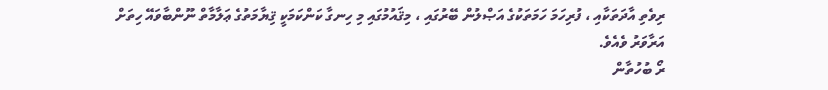ރިވެތި އާދަތަކާއި ، ފުރިހަމަ ހަމަތަކުގެ އަޞްލުން ބޭރުގައި ، މިޤައުމުގައި މި ހިނގާ ކަންކަމަކީ ޤިޔާމަތުގެ ޢަލާމާތް ނޫންބާވައޭ ހިތަށް އަރާވަރު ވެއެވެ.
ރޯ ބުހުތާން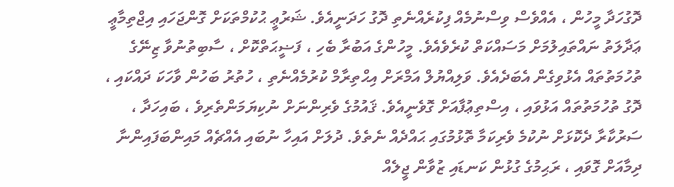ދޮގުހަދާ މީހުން ، އެއްވެސް ވިސްނުމެއް ފިކުރެއްނެތި ދޮގު ހަދަނީއެވެ. ޝަރުޢީ ޙުކުމްތަކަށް ގޮންޖަހައި އިޖްތިމާޢީ ޢަދާލަތު ނައްތައިލުމަށް މަސައްކަތް ކުރެވެއެވެ. މީހުންގެ އަބުރާ ބެހި ، ފަޟީޙަތްކޮށް ، ސާބިތުނުވާ ޒިނޭގެ ތުހުމަތުތައް އެޅުވިގެން އެބަދެއެވެ. ވަލިއްޔުލް އަމްރަށް އިޙްތިރާމް ކުރުމެއްނެތި ، ހުތުރު ބަހުން ވާހަކަ ދައްކައި ، ދޮގު ތުހުމަތުތައް އަޅުވައި ، އިސްތިޢުފާއަށް ގޮވެނީއެވެ. ޤައުމުގެ ވެރިންނަށް ނުކިޔަމަންތެރިވެ ، ބައިހަދާ ، ސަރުކާރާ ދެކޮޅަށް ނުކުމެ ވެރިކަމާ ތޮޅުމުގައި ޙައްދެއް ނެތެވެ. ދުލަށް އައިހާ ނުބައި އެއްޗެއް މައިންބަފައިންނާ ދިމާއަށް ގޮވައި ، ރަޙިމުގެ ގުޅުން ކަނޑައި ޒުވާން ޖީލެއް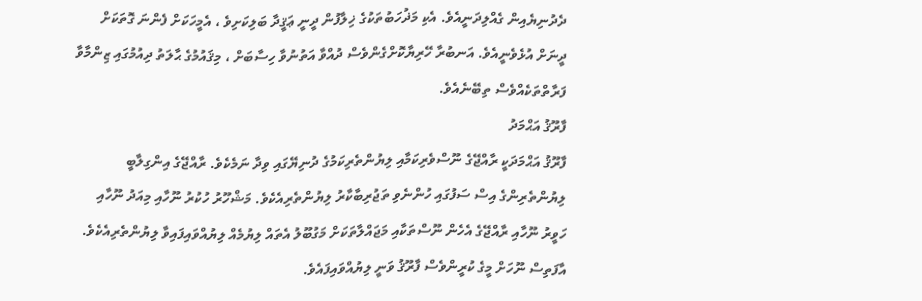ދެދުނިޔެއިން ގެއްލިދަނީއެވެ. އެކި މަޛުހަބުތަކުގެ ޚިލާފުން ދީނީ ޢަޤީދާ ބަލިކަށިވެ ، އެމީހަކަށް ފެންނަ ގޮތަކަށް ދީނަށް އުޅެވެނީއެވެ. އަނބުރާ ހޭރިޔާކޮށްގެންވެސް ދުއްވާ އަތުނުވާ ހިސާބަށް ، މިޤައުމުގެ ޙާލަތު ދިއުމުގައި ޒިންމާވާ ފަރާތްތަކެއްވެސް ތިބޭނެއެވެ.
ފާރޫޤު އަޙްމަދު
ފާރޫޤު އަޙްމަދަކީ ރާއްޖޭގެ ނޫސްވެރިކަމާއި ލިޔުންތެރިކަމުގެ ދުނިޔޭގައި ވިދާ ނަމެކެވެ. ރާއްޖޭގެ އިންގިލާބީ ލިޔުންތެރިންގެ އިސް ސަފުގައި ހުންނެވި ތަޖުރިބާކާރު ލިޔުންތެރިއެކެވެ. މަޝްހޫރު ހުކުރު ނޫހާއި މިއަދު ނޫހާއި ހަވީރު ނޫހާއި ރާއްޖޭގެ އެހެން ނޫސްތަކާއި މަޖައްލާތަކަށް މަގުބޫލު އެތައް ލިޔުމެއް ލިޔުއްވައިފައިވާ ލިޔުންތެރިއެކެވެ. އާފަތިސް ނޫހަށް މީގެ ކުރީންވެސް ފާރޫޤު ވަނީ ލިޔުއްވައިފައެވެ.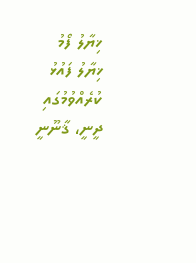ޚިޔާލު ފޯމު
ޚިޔާލު ފައުޅު ކުރެއްވުމުގައި ދީނީ، ޤާނޫނީ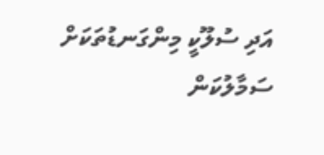އަދި ސުލޫކީ މިންގަނޑުތަކަށް ސަމާލުކަން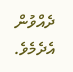ދެއްވުން އެދެމެވެ.